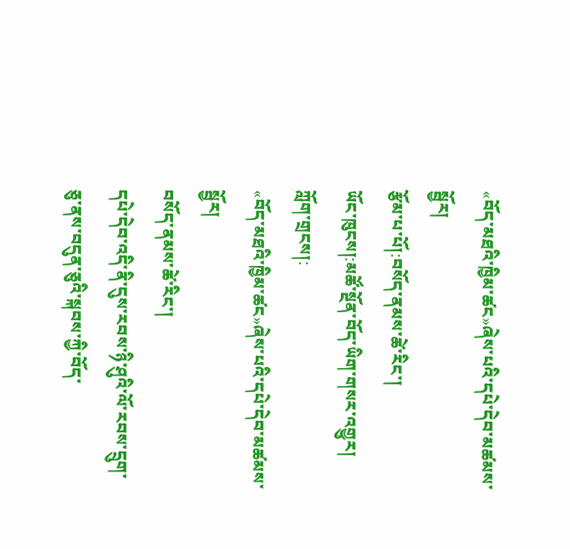«བོད་མཐའི་ཁྱིམ་ཚང»ཞེས་པའི་དཔེ་དེབ་མཚམས་སྦྱོར།
རྩོམ་པ་པོ།:བསོད་ནམས་ཚེ་རིང་།
ཡོང་ཁུངས།:མཚོ་སྔོན་བོད་ཡིག་གསར་འགྱུར།
ཀློག་གྲངས།:
«བོད་མཐའི་ཁྱིམ་ཚང»ཞེས་པའི་དཔེ་དེབ་མཚམས་སྦྱོར།
བསོད་ནམས་ཚེ་རིང་།
དཔེ་དེབ་འདི་ནི་དུས་རབས་ཉི་ཤུའི་ལོ་རབས་དྲུག་ཅུ་ནས་བདུན་ཅུའི་སྐབས་ཀྱི་བོད་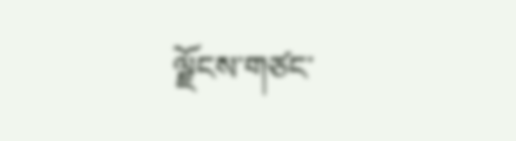ལྗོངས་གཙང་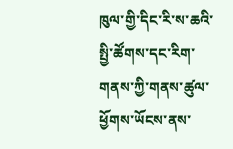ཁུལ་གྱི་དིང་རི་ས་ཆའི་སྤྱི་ཚོགས་དང་རིག་གནས་ཀྱི་གནས་ཚུལ་ཕྱོགས་ཡོངས་ནས་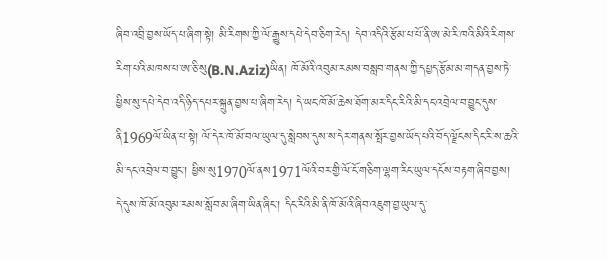ཞིབ་འབྲི་བྱས་ཡོད་པ་ཞིག་སྟེ། མི་རིགས་ཀྱི་ལོ་རྒྱུས་དཔེ་དེབ་ཅིག་རེད། དེབ་འདིའི་རྩོམ་པ་པོ་ནི་ཨ་མེ་རི་ཁའི་མིའི་རིགས་རིག་པའི་མཁས་པ་ཨ་ཅི་སུ(B.N.Aziz)ཡིན། ཁོ་མོའི་འབུམ་རམས་བསླབ་གནས་ཀྱི་དཔྱད་རྩོམ་མ་གདན་བྱས་ཏེ་ཕྱིས་སུ་དཔེ་དེབ་འདི་ཉིད་དཔར་སྐྲུན་བྱས་པ་ཞིག་རེད། དེ་ཡང་ཁོ་མོ་ཆེས་ཐོག་མར་དིང་རིའི་མི་དང་འབྲེལ་བ་བྱུང་དུས་ནི1969ལོ་ཡིན་པ་སྟེ། ལོ་དེར་ཁོ་མོ་བལ་ཡུལ་དུ་སླེབས་དུས་ས་དེར་གནས་སྤོར་བྱས་ཡོད་པའི་བོད་ལྗོངས་དིང་རི་ས་ཆའི་མི་དང་འབྲེལ་བ་བྱུང་། ཕྱིས་སུ1970ལོ་ནས1971ལོའི་བར་གྱི་ལོ་ངོ་གཅིག་ལྷག་རིང་ཡུལ་དངོས་བརྟག་ཞིབ་བྱས། དེ་དུས་ཁོ་མོ་འབུམ་རམས་སློབ་མ་ཞིག་ཡིན་ཞིང་། དིང་རིའི་མི་ནི་ཁོ་མོའི་ཞིབ་འཇུག་བྱ་ཡུལ་དུ་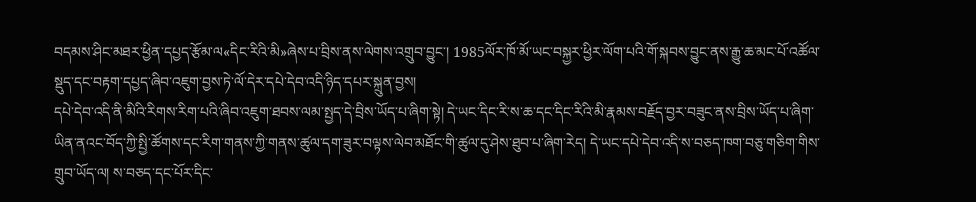བདམས་ཤིང་མཐར་ཕྱིན་དཔྱད་རྩོམ་ལ«དིང་རིའི་མི»ཞེས་པ་བྲིས་ནས་ལེགས་འགྲུབ་བྱུང་། 1985ལོར་ཁོ་མོ་ཡང་བསྐྱར་ཕྱིར་ལོག་པའི་གོ་སྐབས་བྱུང་ནས་རྒྱུ་ཆ་མང་པོ་འཚོལ་སྡུད་དང་བརྟག་དཔྱད་ཞིབ་འཇུག་བྱས་ཏེ་ལོ་དེར་དཔེ་དེབ་འདི་ཉིད་དཔར་སྐྲུན་བྱས།
དཔེ་དེབ་འདི་ནི་མིའི་རིགས་རིག་པའི་ཞིབ་འཇུག་ཐབས་ལམ་སྤྱད་དེ་བྲིས་ཡོད་པ་ཞིག་སྟེ། དེ་ཡང་དིང་རི་ས་ཆ་དང་དིང་རིའི་མི་རྣམས་བརྗོད་བྱར་བཟུང་ནས་བྲིས་ཡོད་པ་ཞིག་ཡིན་ནའང་བོད་ཀྱི་སྤྱི་ཚོགས་དང་རིག་གནས་ཀྱི་གནས་ཚུལ་དག་ཟུར་བལྟས་ལེབ་མཐོང་གི་ཚུལ་དུ་ཤེས་ཐུབ་པ་ཞིག་རེད། དེ་ཡང་དཔེ་དེབ་འདི་ས་བཅད་ཁག་བཅུ་གཅིག་གིས་གྲུབ་ཡོད་ལ། ས་བཅད་དང་པོར་དིང་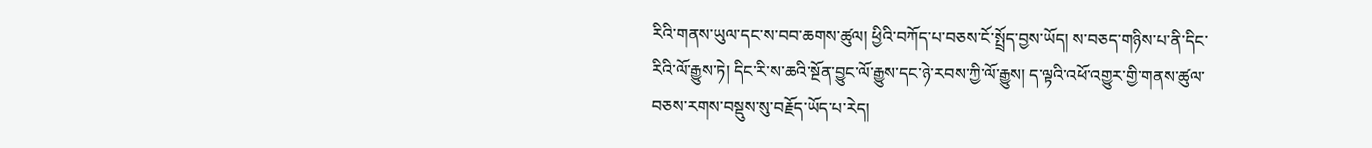རིའི་གནས་ཡུལ་དང་ས་བབ་ཆགས་ཚུལ། ཕྱིའི་བཀོད་པ་བཅས་ངོ་སྤྲོད་བྱས་ཡོད། ས་བཅད་གཉིས་པ་ནི་དིང་རིའི་ལོ་རྒྱུས་ཏེ། དིང་རི་ས་ཆའི་སྔོན་བྱུང་ལོ་རྒྱུས་དང་ཉེ་རབས་ཀྱི་ལོ་རྒྱུས། ད་ལྟའི་འཕོ་འགྱུར་གྱི་གནས་ཚུལ་བཅས་རགས་བསྡུས་སུ་བརྗོད་ཡོད་པ་རེད།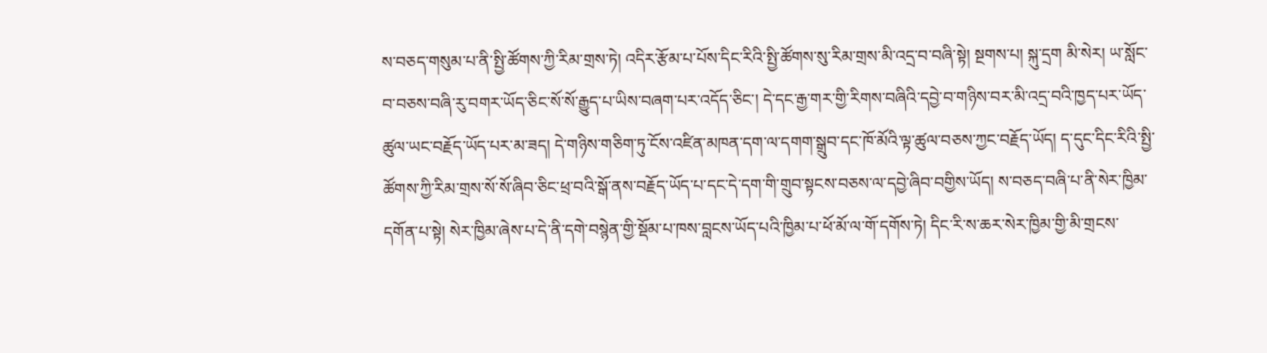ས་བཅད་གསུམ་པ་ནི་སྤྱི་ཚོགས་ཀྱི་རིམ་གྲས་ཏེ། འདིར་རྩོམ་པ་པོས་དིང་རིའི་སྤྱི་ཚོགས་སུ་རིམ་གྲས་མི་འདྲ་བ་བཞི་སྟེ། སྔགས་པ། སྐུ་དྲག མི་སེར། ཡ་སློང་བ་བཅས་བཞི་རུ་བགར་ཡོད་ཅིང་སོ་སོ་རྒྱུད་པ་ཡིས་བཞག་པར་འདོད་ཅིང་། དེ་དང་རྒྱ་གར་གྱི་རིགས་བཞིའི་དབྱེ་བ་གཉིས་བར་མི་འདྲ་བའི་ཁྱད་པར་ཡོད་ཚུལ་ཡང་བརྗོད་ཡོད་པར་མ་ཟད། དེ་གཉིས་གཅིག་ཏུ་ངོས་འཛིན་མཁན་དག་ལ་དགག་སྒྲུབ་དང་ཁོ་མོའི་ལྟ་ཚུལ་བཅས་ཀྱང་བརྗོད་ཡོད། ད་དུང་དིང་རིའི་སྤྱི་ཚོགས་ཀྱི་རིམ་གྲས་སོ་སོ་ཞིབ་ཅིང་ཕྲ་བའི་སྒོ་ནས་བརྗོད་ཡོད་པ་དང་དེ་དག་གི་གྲུབ་སྟངས་བཅས་ལ་དབྱེ་ཞིབ་བགྱིས་ཡོད། ས་བཅད་བཞི་པ་ནི་སེར་ཁྱིམ་དགོན་པ་སྟེ། སེར་ཁྱིམ་ཞེས་པ་དེ་ནི་དགེ་བསྙེན་གྱི་སྡོམ་པ་ཁས་བླངས་ཡོད་པའི་ཁྱིམ་པ་ཕོ་མོ་ལ་གོ་དགོས་ཏེ། དིང་རི་ས་ཆར་སེར་ཁྱིམ་གྱི་མི་གྲངས་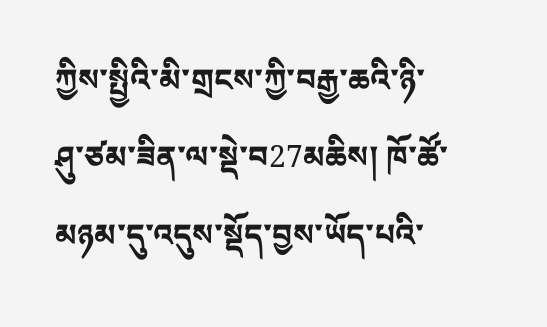ཀྱིས་སྤྱིའི་མི་གྲངས་ཀྱི་བརྒྱ་ཆའི་ཉི་ཤུ་ཙམ་ཟིན་ལ་སྡེ་བ27མཆིས། ཁོ་ཚོ་མཉམ་དུ་འདུས་སྡོད་བྱས་ཡོད་པའི་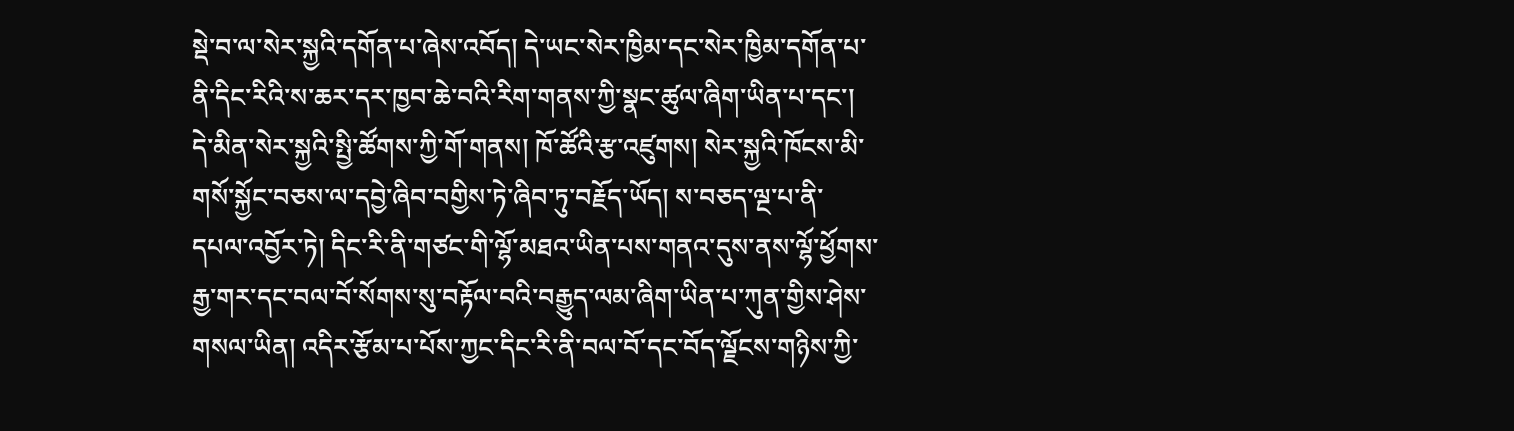སྡེ་བ་ལ་སེར་སྐྱའི་དགོན་པ་ཞེས་འབོད། དེ་ཡང་སེར་ཁྱིམ་དང་སེར་ཁྱིམ་དགོན་པ་ནི་དིང་རིའི་ས་ཆར་དར་ཁྱབ་ཆེ་བའི་རིག་གནས་ཀྱི་སྣང་ཚུལ་ཞིག་ཡིན་པ་དང་། དེ་མིན་སེར་སྐྱའི་སྤྱི་ཚོགས་ཀྱི་གོ་གནས། ཁོ་ཚོའི་རྩ་འཛུགས། སེར་སྐྱའི་ཁོངས་མི་གསོ་སྐྱོང་བཅས་ལ་དབྱེ་ཞིབ་བགྱིས་ཏེ་ཞིབ་ཏུ་བརྗོད་ཡོད། ས་བཅད་ལྔ་པ་ནི་དཔལ་འབྱོར་ཏེ། དིང་རི་ནི་གཙང་གི་ལྷོ་མཐའ་ཡིན་པས་གནའ་དུས་ནས་ལྷོ་ཕྱོགས་རྒྱ་གར་དང་བལ་བོ་སོགས་སུ་བརྟོལ་བའི་བརྒྱུད་ལམ་ཞིག་ཡིན་པ་ཀུན་གྱིས་ཤེས་གསལ་ཡིན། འདིར་རྩོམ་པ་པོས་ཀྱང་དིང་རི་ནི་བལ་བོ་དང་བོད་ལྗོངས་གཉིས་ཀྱི་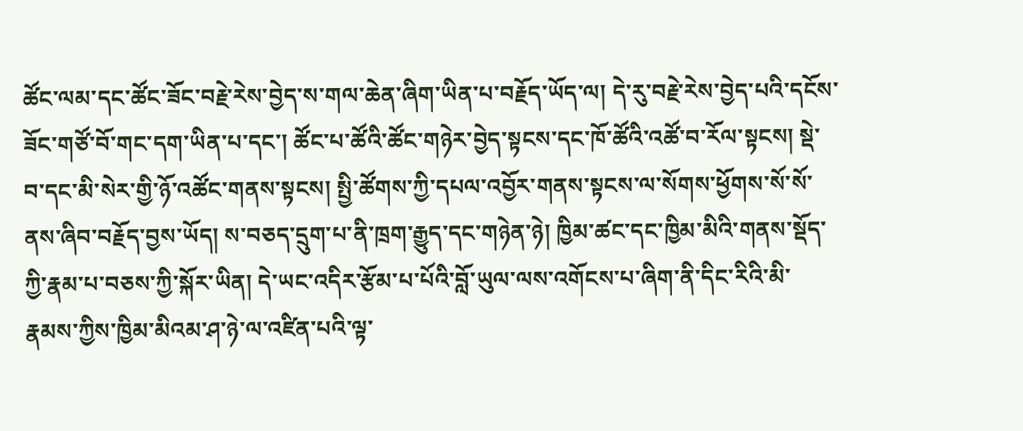ཚོང་ལམ་དང་ཚོང་ཟོང་བརྗེ་རེས་བྱེད་ས་གལ་ཆེན་ཞིག་ཡིན་པ་བརྗོད་ཡོད་ལ། དེ་རུ་བརྗེ་རེས་བྱེད་པའི་དངོས་ཟོང་གཙོ་བོ་གང་དག་ཡིན་པ་དང་། ཚོང་པ་ཚོའི་ཚོང་གཉེར་བྱེད་སྟངས་དང་ཁོ་ཚོའི་འཚོ་བ་རོལ་སྟངས། སྡེ་བ་དང་མི་སེར་གྱི་ཉོ་འཚོང་གནས་སྟངས། སྤྱི་ཚོགས་ཀྱི་དཔལ་འབྱོར་གནས་སྟངས་ལ་སོགས་ཕྱོགས་སོ་སོ་ནས་ཞིབ་བརྗོད་བྱས་ཡོད། ས་བཅད་དྲུག་པ་ནི་ཁྲག་རྒྱུད་དང་གཉེན་ཉེ། ཁྱིམ་ཚང་དང་ཁྱིམ་མིའི་གནས་སྡོད་ཀྱི་རྣམ་པ་བཅས་ཀྱི་སྐོར་ཡིན། དེ་ཡང་འདིར་རྩོམ་པ་པོའི་བློ་ཡུལ་ལས་འགོངས་པ་ཞིག་ནི་དིང་རིའི་མི་རྣམས་ཀྱིས་ཁྱིམ་མིའམ་ཤ་ཉེ་ལ་འཛིན་པའི་ལྟ་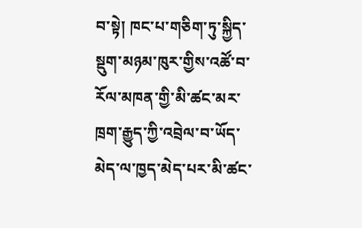བ་སྟེ། ཁང་པ་གཅིག་ཏུ་སྐྱིད་སྡུག་མཉམ་ཁུར་གྱིས་འཚོ་བ་རོལ་མཁན་གྱི་མི་ཚང་མར་ཁྲག་རྒྱུད་ཀྱི་འབྲེལ་བ་ཡོད་མེད་ལ་ཁྱད་མེད་པར་མི་ཚང་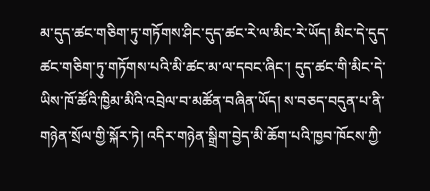མ་དུད་ཚང་གཅིག་ཏུ་གཏོགས་ཤིང་དུད་ཚང་རེ་ལ་མིང་རེ་ཡོད། མིང་དེ་དུད་ཚང་གཅིག་ཏུ་གཏོགས་པའི་མི་ཚང་མ་ལ་དབང་ཞིང་། དུད་ཚང་གི་མིང་དེ་ཡིས་ཁོ་ཚོའི་ཁྱིམ་མིའི་འབྲེལ་བ་མཚོན་བཞིན་ཡོད། ས་བཅད་བདུན་པ་ནི་གཉེན་སྲོལ་གྱི་སྐོར་ཏེ། འདིར་གཉེན་སྒྲིག་བྱེད་མི་ཆོག་པའི་ཁྱབ་ཁོངས་ཀྱི་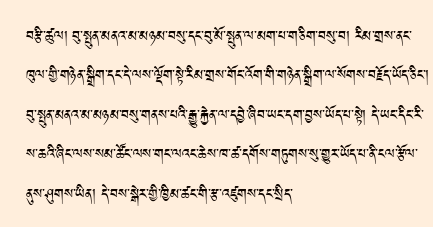བརྩི་ཚུལ། བུ་སྤུན་མནའ་མ་མཉམ་བསུ་དང་བུ་མོ་སྤུན་ལ་མག་པ་གཅིག་བསུ་བ། རིམ་གྲས་ནང་ཁུལ་གྱི་གཉེན་སྒྲིག་དང་དེ་ལས་ལྡོག་སྟེ་རིམ་གྲས་གོང་འོག་གི་གཉེན་སྒྲིག་ལ་སོགས་བརྗོད་ཡོད་ཅིང་། བུ་སྤུན་མནའ་མ་མཉམ་བསུ་གནས་པའི་རྒྱུ་རྐྱེན་ལ་དབྱེ་ཞིབ་ཡང་དག་བྱས་ཡོད་པ་སྟེ། དེ་ཡང་དིང་རི་ས་ཆའི་ཞིང་ལས་སམ་ཚོང་ལས་གང་ལའང་ཆེས་ཁ་ཚ་དགོས་གཏུགས་སུ་གྱུར་ཡོད་པ་ནི་ངལ་རྩོལ་ནུས་ཤུགས་ཡིན། དེ་བས་སྒེར་གྱི་ཁྱིམ་ཚང་གི་རྩ་འཛུགས་དང་སྲིད་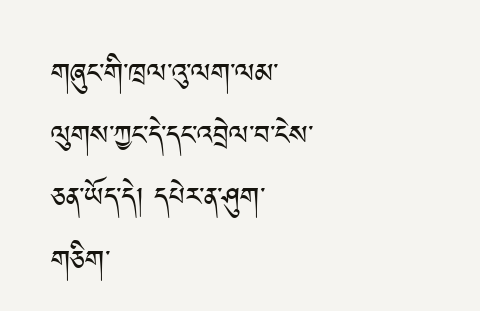གཞུང་གི་ཁྲལ་འུ་ལག་ལམ་ལུགས་ཀྱང་དེ་དང་འབྲེལ་བ་ངེས་ཅན་ཡོད་དེ། དཔེར་ན་ཤུག་གཅིག་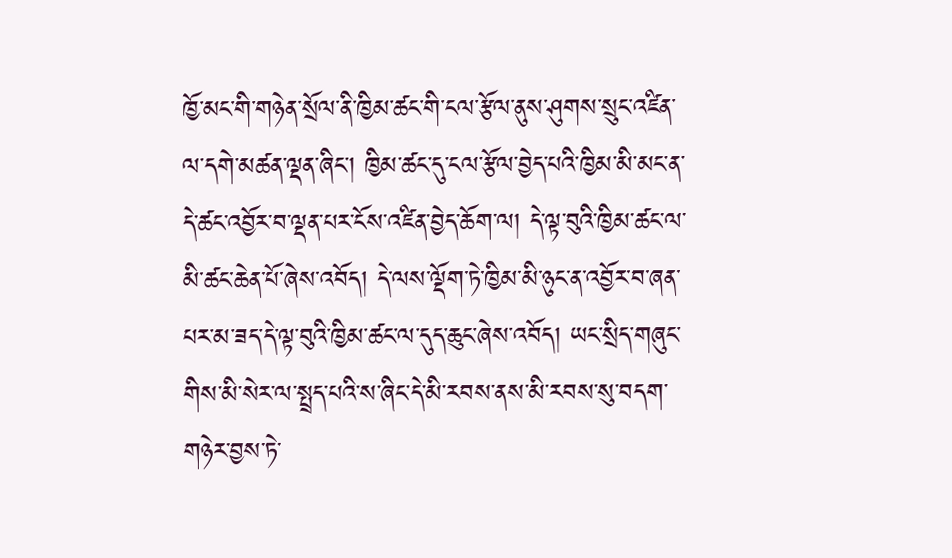ཁྱོ་མང་གི་གཉེན་སྲོལ་ནི་ཁྱིམ་ཚང་གི་ངལ་རྩོལ་ནུས་ཤུགས་སྲུང་འཛིན་ལ་དགེ་མཚན་ལྡན་ཞིང་། ཁྱིམ་ཚང་དུ་ངལ་རྩོལ་བྱེད་པའི་ཁྱིམ་མི་མང་ན་དེ་ཚང་འབྱོར་བ་ལྡན་པར་ངོས་འཛིན་བྱེད་ཆོག་ལ། དེ་ལྟ་བུའི་ཁྱིམ་ཚང་ལ་མི་ཚང་ཆེན་པོ་ཞེས་འབོད། དེ་ལས་ལྡོག་ཏེ་ཁྱིམ་མི་ཉུང་ན་འབྱོར་བ་ཞན་པར་མ་ཟད་དེ་ལྟ་བུའི་ཁྱིམ་ཚང་ལ་དུད་ཆུང་ཞེས་འབོད། ཡང་སྲིད་གཞུང་གིས་མི་སེར་ལ་སྤྲད་པའི་ས་ཞིང་དེ་མི་རབས་ནས་མི་རབས་སུ་བདག་གཉེར་བྱས་ཏེ་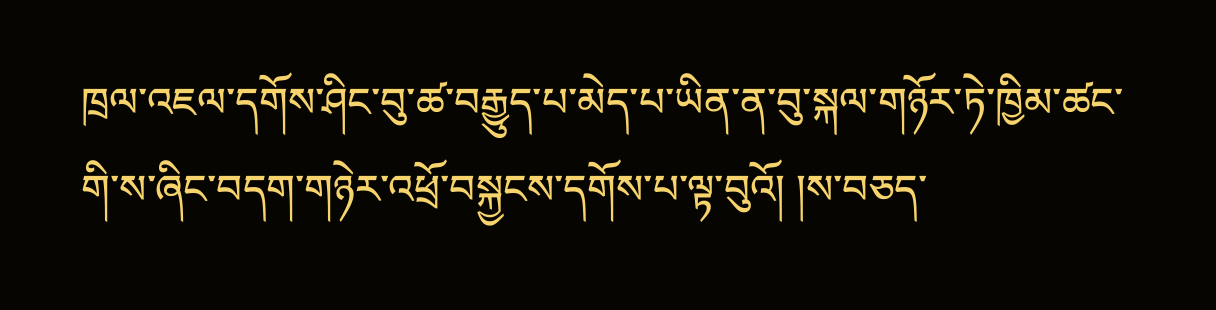ཁྲལ་འཇལ་དགོས་ཤིང་བུ་ཚ་བརྒྱུད་པ་མེད་པ་ཡིན་ན་བུ་སྐལ་གཉོར་ཏེ་ཁྱིམ་ཚང་གི་ས་ཞིང་བདག་གཉེར་འཕྲོ་བསྐྱངས་དགོས་པ་ལྟ་བུའོ། །ས་བཅད་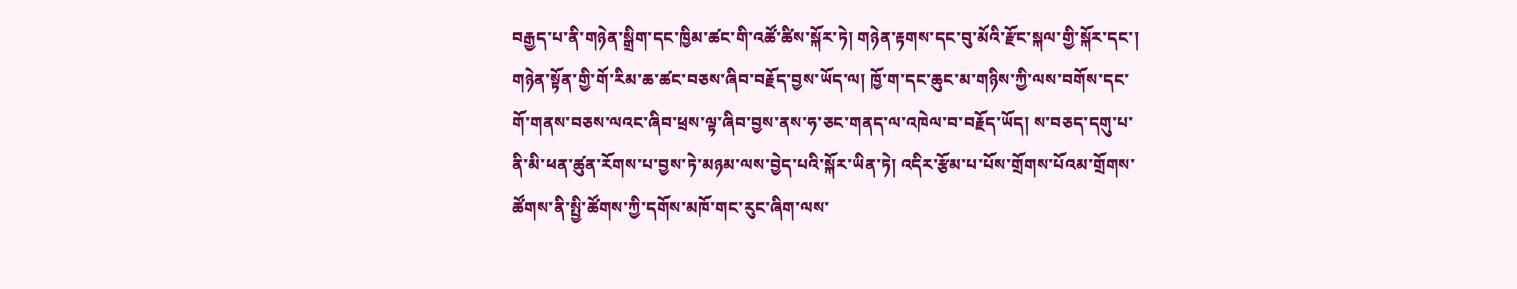བརྒྱད་པ་ནི་གཉེན་སྒྲིག་དང་ཁྱིམ་ཚང་གི་འཚོ་ཚིས་སྐོར་ཏེ། གཉེན་རྟགས་དང་བུ་མོའི་རྫོང་སྐལ་གྱི་སྐོར་དང་། གཉེན་སྟོན་གྱི་གོ་རིམ་ཆ་ཚང་བཅས་ཞིབ་བརྗོད་བྱས་ཡོད་ལ། ཁྱོ་ག་དང་ཆུང་མ་གཉིས་ཀྱི་ལས་བགོས་དང་གོ་གནས་བཅས་ལའང་ཞིབ་ཕྲས་ལྟ་ཞིབ་བྱས་ནས་ཧ་ཅང་གནད་ལ་འཁེལ་བ་བརྗོད་ཡོད། ས་བཅད་དགུ་པ་ནི་མི་ཕན་ཚུན་རོགས་པ་བྱས་ཏེ་མཉམ་ལས་བྱེད་པའི་སྐོར་ཡིན་ཏེ། འདིར་རྩོམ་པ་པོས་གྲོགས་པོའམ་གྲོགས་ཚོགས་ནི་སྤྱི་ཚོགས་ཀྱི་དགོས་མཁོ་གང་རུང་ཞིག་ལས་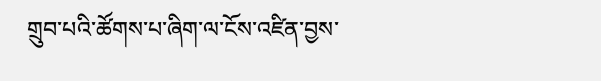གྲུབ་པའི་ཚོགས་པ་ཞིག་ལ་ངོས་འཛིན་བྱས་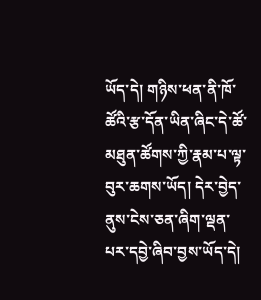ཡོད་དེ། གཉིས་ཕན་ནི་ཁོ་ཚོའི་རྩ་དོན་ཡིན་ཞིང་དེ་ཚོ་མཐུན་ཚོགས་ཀྱི་རྣམ་པ་ལྟ་བུར་ཆགས་ཡོད། དེར་བྱེད་ནུས་ངེས་ཅན་ཞིག་ལྡན་པར་དབྱེ་ཞིབ་བྱས་ཡོད་དེ།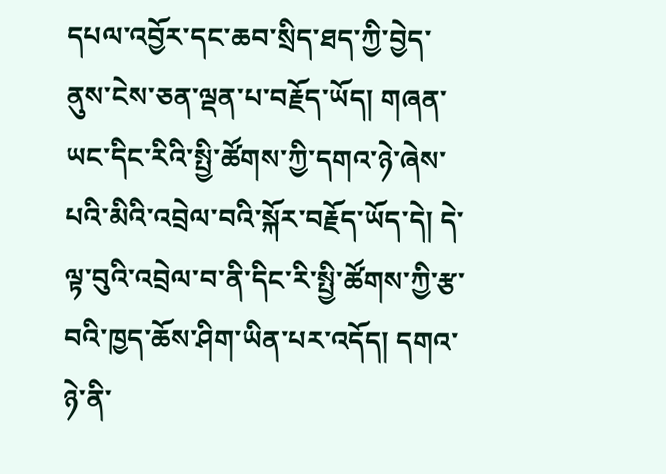དཔལ་འབྱོར་དང་ཆབ་སྲིད་ཐད་ཀྱི་བྱེད་ནུས་ངེས་ཅན་ལྡན་པ་བརྗོད་ཡོད། གཞན་ཡང་དིང་རིའི་སྤྱི་ཚོགས་ཀྱི་དགའ་ཉེ་ཞེས་པའི་མིའི་འབྲེལ་བའི་སྐོར་བརྗོད་ཡོད་དེ། དེ་ལྟ་བུའི་འབྲེལ་བ་ནི་དིང་རི་སྤྱི་ཚོགས་ཀྱི་རྩ་བའི་ཁྱད་ཆོས་ཤིག་ཡིན་པར་འདོད། དགའ་ཉེ་ནི་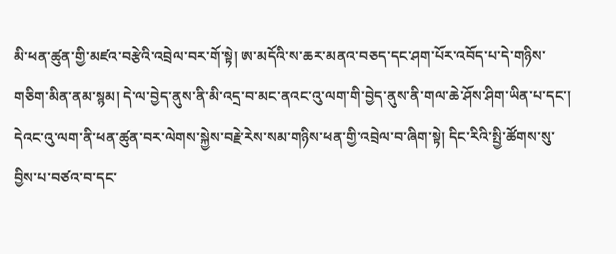མི་ཕན་ཚུན་གྱི་མཛའ་བརྩེའི་འབྲེལ་བར་གོ་སྟེ། ཨ་མདོའི་ས་ཆར་མནའ་བཅད་དང་ཤག་པོར་འབོད་པ་དེ་གཉིས་གཅིག་མིན་ནམ་སྙམ། དེ་ལ་བྱེད་ནུས་ནི་མི་འདྲ་བ་མང་ནའང་འུ་ལག་གི་བྱེད་ནུས་ནི་གལ་ཆེ་ཤོས་ཤིག་ཡིན་པ་དང་། དེའང་འུ་ལག་ནི་ཕན་ཚུན་བར་ལེགས་སྐྱེས་བརྗེ་རེས་སམ་གཉིས་ཕན་གྱི་འབྲེལ་བ་ཞིག་སྟེ། དིང་རིའི་སྤྱི་ཚོགས་སུ་བྱིས་པ་བཙའ་བ་དང་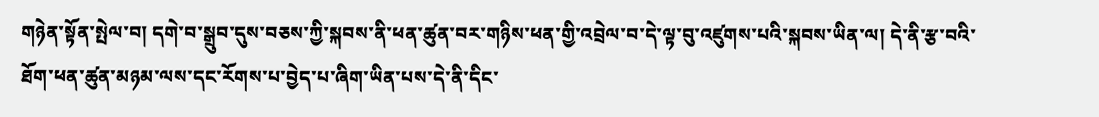གཉེན་སྟོན་སྤེལ་བ། དགེ་བ་སྒྲུབ་དུས་བཅས་ཀྱི་སྐབས་ནི་ཕན་ཚུན་བར་གཉིས་ཕན་གྱི་འབྲེལ་བ་དེ་ལྟ་བུ་འཛུགས་པའི་སྐབས་ཡིན་ལ། དེ་ནི་རྩ་བའི་ཐོག་ཕན་ཚུན་མཉམ་ལས་དང་རོགས་པ་བྱེད་པ་ཞིག་ཡིན་པས་དེ་ནི་དིང་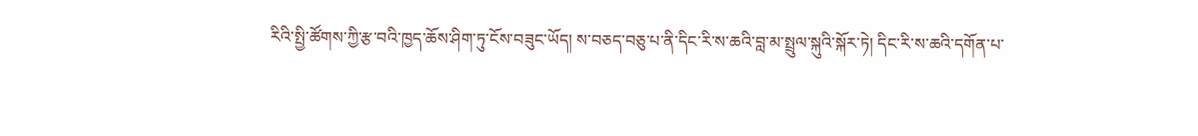རིའི་སྤྱི་ཚོགས་ཀྱི་རྩ་བའི་ཁྱད་ཆོས་ཤིག་ཏུ་ངོས་བཟུང་ཡོད། ས་བཅད་བཅུ་པ་ནི་དིང་རི་ས་ཆའི་བླ་མ་སྤྲུལ་སྐུའི་སྐོར་ཏེ། དིང་རི་ས་ཆའི་དགོན་པ་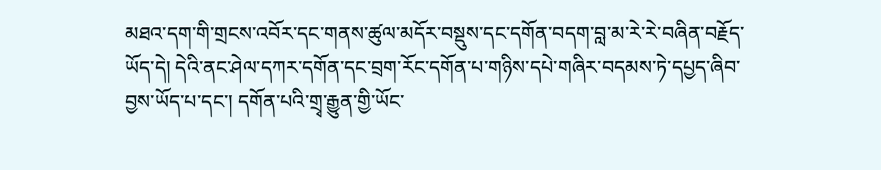མཐའ་དག་གི་གྲངས་འབོར་དང་གནས་ཚུལ་མདོར་བསྡུས་དང་དགོན་བདག་བླ་མ་རེ་རེ་བཞིན་བརྗོད་ཡོད་དེ། དེའི་ནང་ཤེལ་དཀར་དགོན་དང་བྲག་རོང་དགོན་པ་གཉིས་དཔེ་གཞིར་བདམས་ཏེ་དཔྱད་ཞིབ་བྱས་ཡོད་པ་དང་། དགོན་པའི་གྲྭ་རྒྱུན་གྱི་ཡོང་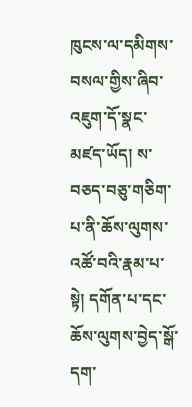ཁུངས་ལ་དམིགས་བསལ་གྱིས་ཞིབ་འཇུག་དོ་སྣང་མཛད་ཡོད། ས་བཅད་བཅུ་གཅིག་པ་ནི་ཆོས་ལུགས་འཚོ་བའི་རྣམ་པ་སྟེ། དགོན་པ་དང་ཆོས་ལུགས་བྱེད་སྒོ་དག་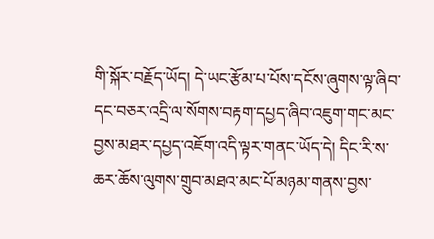གི་སྐོར་བརྗོད་ཡོད། དེ་ཡང་རྩོམ་པ་པོས་དངོས་ཞུགས་ལྟ་ཞིབ་དང་བཅར་འདྲི་ལ་སོགས་བརྟག་དཔྱད་ཞིབ་འཇུག་གང་མང་བྱས་མཐར་དཔྱད་འཇོག་འདི་ལྟར་གནང་ཡོད་དེ། དིང་རི་ས་ཆར་ཆོས་ལུགས་གྲུབ་མཐའ་མང་པོ་མཉམ་གནས་བྱས་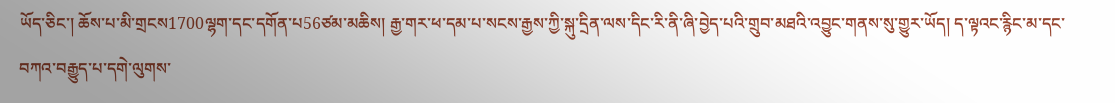ཡོད་ཅིང་། ཆོས་པ་མི་གྲངས1700ལྷག་དང་དགོན་པ56ཙམ་མཆིས། རྒྱ་གར་ཕ་དམ་པ་སངས་རྒྱས་ཀྱི་སྐུ་དྲིན་ལས་དིང་རི་ནི་ཞི་བྱེད་པའི་གྲུབ་མཐའི་འབྱུང་གནས་སུ་གྱུར་ཡོད། ད་ལྟའང་རྙིང་མ་དང་བཀའ་བརྒྱུད་པ་དགེ་ལུགས་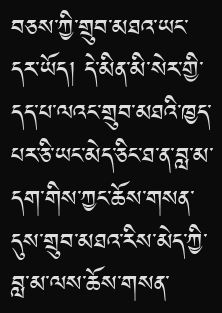བཅས་ཀྱི་གྲུབ་མཐའ་ཡང་དར་ཡོད། དེ་མིན་མི་སེར་གྱི་དད་པ་ལའང་གྲུབ་མཐའི་ཁྱད་པར་ཅི་ཡང་མེད་ཅིང་ཐ་ན་བླ་མ་དག་གིས་ཀྱང་ཆོས་གསན་དུས་གྲུབ་མཐའ་རིས་མེད་ཀྱི་བླ་མ་ལས་ཆོས་གསན་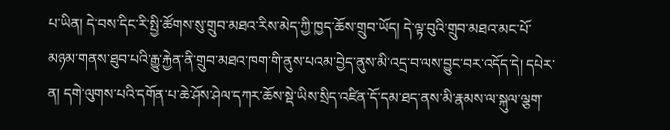པ་ཡིན། དེ་བས་དིང་རི་སྤྱི་ཚོགས་སུ་གྲུབ་མཐའ་རིས་མེད་ཀྱི་ཁྱད་ཆོས་གྲུབ་ཡོད། དེ་ལྟ་བུའི་གྲུབ་མཐའ་མང་པོ་མཉམ་གནས་ཐུབ་པའི་རྒྱུ་རྐྱེན་ནི་གྲུབ་མཐའ་ཁག་གི་ནུས་པའམ་བྱེད་ནུས་མི་འདྲ་བ་ལས་བྱུང་བར་འདོད་དེ། དཔེར་ན། དགེ་ལུགས་པའི་དགོན་པ་ཆེ་ཤོས་ཤེལ་དཀར་ཆོས་སྡེ་ཡིས་སྲིད་འཛིན་དོ་དམ་ཐད་ནས་མི་རྣམས་ལ་སྐུལ་ལྕག་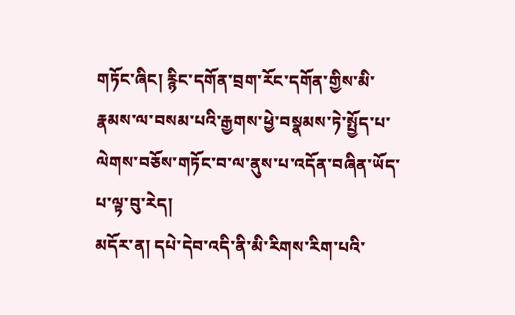གཏོང་ཞིང། རྙིང་དགོན་བྲག་རོང་དགོན་གྱིས་མི་རྣམས་ལ་བསམ་པའི་རྒྱགས་ཕྱེ་བསྣམས་ཏེ་སྤྱོད་པ་ལེགས་བཅོས་གཏོང་བ་ལ་ནུས་པ་འདོན་བཞིན་ཡོད་པ་ལྟ་བུ་རེད།
མདོར་ན། དཔེ་དེབ་འདི་ནི་མི་རིགས་རིག་པའི་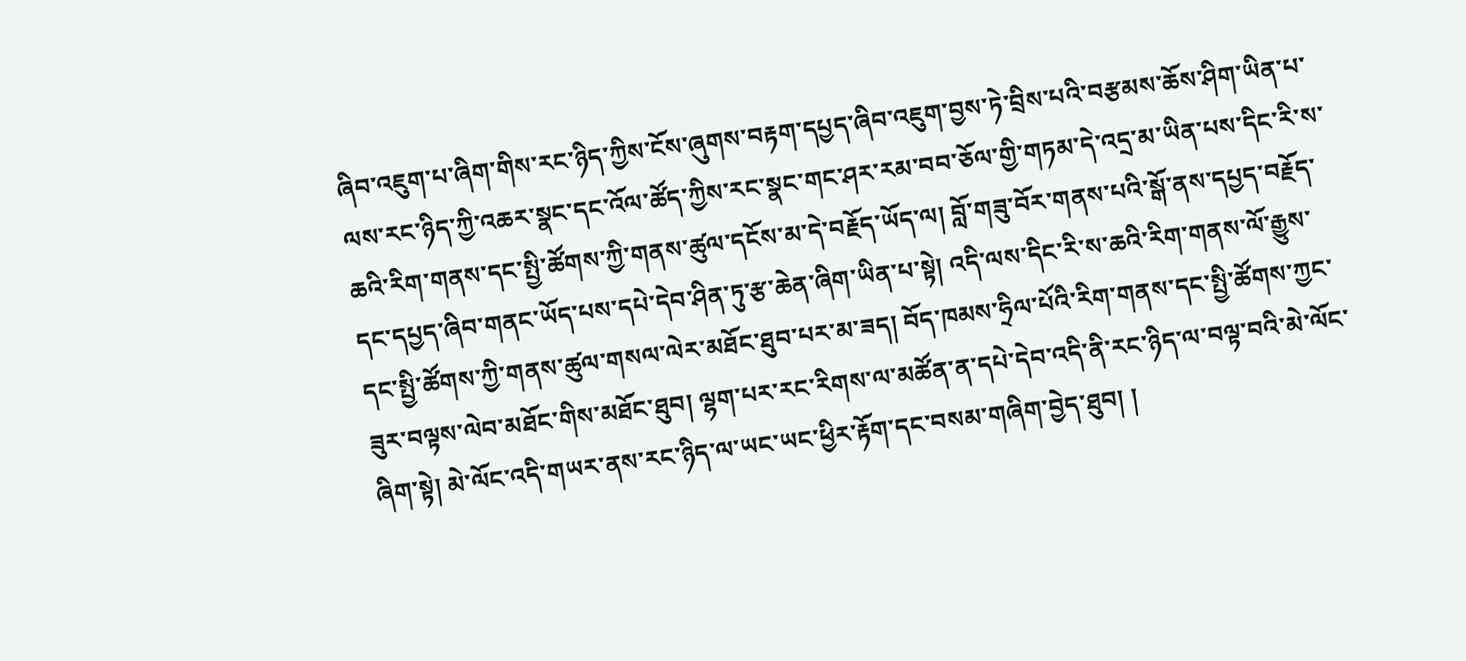ཞིབ་འཇུག་པ་ཞིག་གིས་རང་ཉིད་ཀྱིས་ངོས་ཞུགས་བརྟག་དཔྱད་ཞིབ་འཇུག་བྱས་ཏེ་བྲིས་པའི་བརྩམས་ཆོས་ཤིག་ཡིན་པ་ལས་རང་ཉིད་ཀྱི་འཆར་སྣང་དང་འོལ་ཚོད་ཀྱིས་རང་སྣང་གང་ཤར་རམ་བབ་ཅོལ་གྱི་གཏམ་དེ་འདྲ་མ་ཡིན་པས་དིང་རི་ས་ཆའི་རིག་གནས་དང་སྤྱི་ཚོགས་ཀྱི་གནས་ཚུལ་དངོས་མ་དེ་བརྗོད་ཡོད་ལ། བློ་གཟུ་བོར་གནས་པའི་སྒོ་ནས་དཔྱད་བརྗོད་དང་དཔྱད་ཞིབ་གནང་ཡོད་པས་དཔེ་དེབ་ཤིན་ཏུ་རྩ་ཆེན་ཞིག་ཡིན་པ་སྟེ། འདི་ལས་དིང་རི་ས་ཆའི་རིག་གནས་ལོ་རྒྱུས་དང་སྤྱི་ཚོགས་ཀྱི་གནས་ཚུལ་གསལ་ལེར་མཐོང་ཐུབ་པར་མ་ཟད། བོད་ཁམས་ཧྲིལ་པོའི་རིག་གནས་དང་སྤྱི་ཚོགས་ཀྱང་ཟུར་བལྟས་ལེབ་མཐོང་གིས་མཐོང་ཐུབ། ལྷག་པར་རང་རིགས་ལ་མཚོན་ན་དཔེ་དེབ་འདི་ནི་རང་ཉིད་ལ་བལྟ་བའི་མེ་ལོང་ཞིག་སྟེ། མེ་ལོང་འདི་གཡར་ནས་རང་ཉིད་ལ་ཡང་ཡང་ཕྱིར་རྟོག་དང་བསམ་གཞིག་བྱེད་ཐུབ། །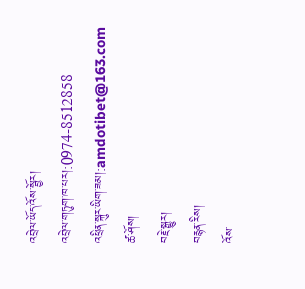འབྲེལ་ཡོད་འོས་སྦྱོར།
འབྲེལ་གཏུག་ཁ་པར།:0974-8512858
འཕྲིན་སྐུར་ཡིག་ཟམ།:amdotibet@163.com
ཚ་ཤོས།
བརྗེ་སྒྱུར།
བརྙན་རིས།
འོས་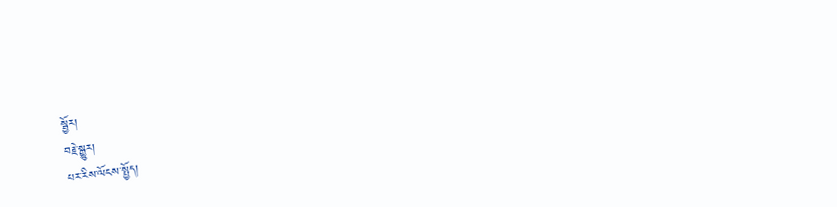སྦྱོར།
བརྗེ་སྒྱུར།
པར་རིས་ལོངས་སྤྱོད།